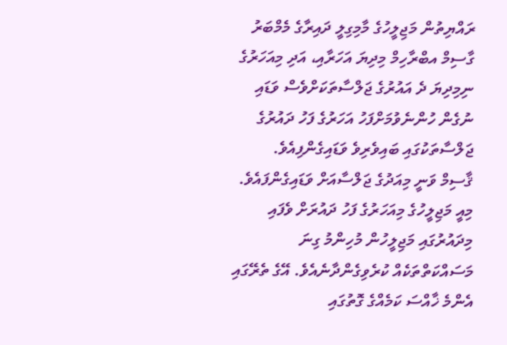ރައްޔިތުން މަޖިލީހުގެ މާމިގިލީ ދައިރާގެ މެމްބަރު ގާސިމް އބްރާހިމް މިދިޔަ އަހަރާއި، އަދި މިއަހަރުގެ ނިމިދިޔަ ދެ އައުރުގެ ޖަލްސާތަކަށްވެސް ވަޑައި ނުގެން ހުންނެވުމަށްފަހު އަހަރުގެ ފަހު ދައުރުގެ ޖަލްސާތަކުގައި ބައިވެރިވެ ވަޑައިގެންފިއެވެ.
ޤާސިމް ވަނީ މިއަދުގެ ޖަލްސާއަށް ވަޑައިގެންފައެވެ. މިއީ މަޖިލީހުގެ މިއަހަރުގެ ފަހު ދައުރަށް ވެފައި މިދައުރުގައި މަޖިލީހުން މުހިންމު ގިނަ މަސައްކަތްތަކެއް ކުރެވިގެންދާނެއެވެ. އޭގެ ތެރޭގައި އެންމެ ޚާއްސަ ކަމެއްގެ ގޮތުގައި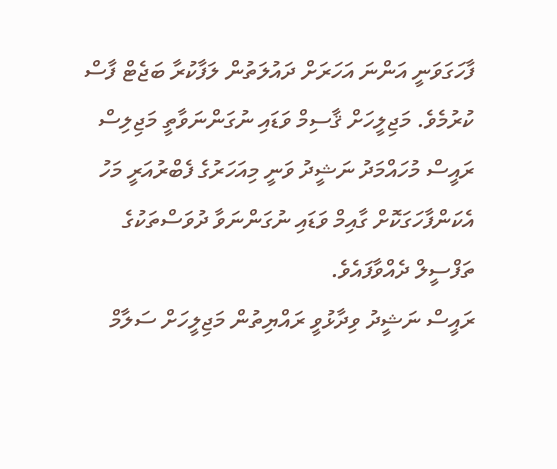ފާހަގަވަނީ އަންނަ އަހަރަށް ދައުލަތުން ލަފާކުރާ ބަޖެޓް ފާސް ކުރުމެވެ. މަޖިލީހަށް ޤާސިމް ވަޑައި ނުގަންނަވާތީ މަޖިލިސް ރައީސް މުހައްމަދު ނަޝީދު ވަނީ މިއަހަރުގެ ފެބްރުއަރީ މަހު އެކަންފާހަގަކޮށް ގާއިމް ވަޑައި ނުގަންނަވާ ދުވަސްތަކުގެ ތަފްސީލް ދެއްވާފައެވެ.
ރައީސް ނަޝީދު ވިދާޅުވީ ރައްޔިތުން މަޖިލީހަށް ސަލާމް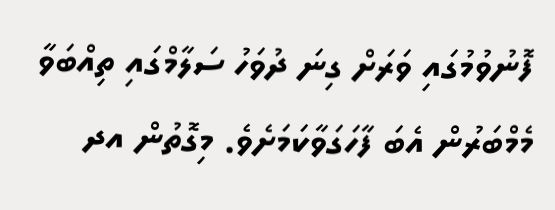ފޮނުވުމުގައި ވަރަށް ގިނަ ދުވަހު ސަލާމްގައި ތިއްބަވާ މެމްބަރުން އެބަ ފާހަގަވާކަމަށެވެ. މިގޮތުން އދ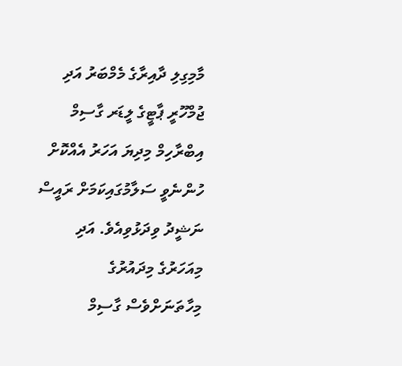މާމިގިލި ދާއިރާގެ މެމްބަރު އަދި ޖުމްހޫރީ ޕާޓީގެ ލީޑަރ ގާސިމް އިބްރާހިމް މިދިޔަ އަހަރު އެއްކޮށް ހުންނެވީ ސަލާމުގައިކަމަށް ރައީސް ނަޝީދު ވިދަޅުވިއެވެ. އަދި މިއަހަރުގެ މިދައުރުގެ މިހާތަނަށްވެސް ގާސިމް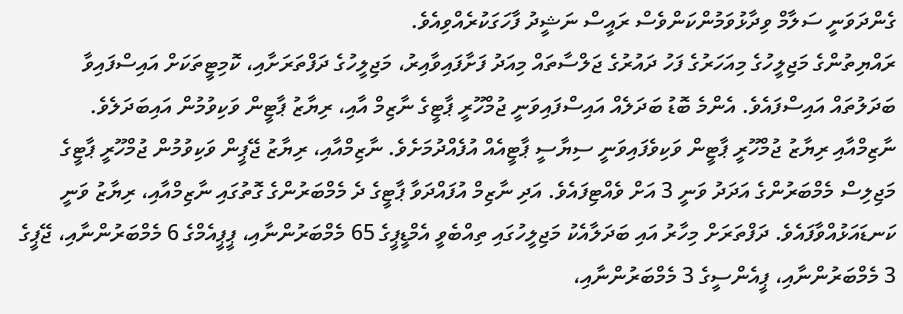ގެންދަވަނީ ސަލާމް ވިދާޅުވަމުންކަންވެސް ރައީސް ނަޝީދު ފާހަގަކުރެއްވިއެވެ.
ރައްޔިތުންގެ މަޖިލީހުގެ މިއަހަރުގެ ފަހު ދައުރުގެ ޖަލްސާތައް މިއަދު ފަށާފައިވާއިރު، މަޖިލީހުގެ ދަފްތަރަށާއި، ކޮމިޓީތަކަށް އައިސްފައިވާ ބަދަލުތައް އައިސްފައެވެ. އެންމެ ބޮޑު ބަދަލެއް އައިސްފައިވަނީ ޖުމްހޫރީ ޕާޓީގެ ނާޒިމް އާއި، ރިޔާޒު ޕާޓީން ވަކިވުމުން އައިބަދަލެވެ.
ނާޒިމްއާއި ރިޔާޒު ޖުމްހޫރީ ޕާޓީން ވަކިވެފައިވަނީ ސިޔާސީ ޕާޓީއެއް އުފެއްދުމަށެވެ. ނާޒިމްއާއި، ރިޔާޒު ޖޭޕީން ވަކިވުމުން ޖުމްހޫރީ ޕާޓީގެ މަޖިލިސް މެމްބަރުންގެ އަދަދު ވަނީ 3 އަށް ވެއްޓިފައެވެ. އަދި ނާޒިމް އުފައްދަވާ ޕާޓީގެ ދެ މެމްބަރުންގެ ގޮތުގައި ނާޒިމްއާއި، ރިޔާޒު ވަނީ ކަނޑައަޅުއްވާފައެވެ. ދަފްތަރަށް މިހާރު އައި ބަދަލާއެކު މަޖިލީހުގައި ތިއްބެވީ އެމްޑީޕީގެ 65 މެމްބަރުންނާއި، ޕީޕީއެމްގެ 6 މެމްބަރުންނާއި، ޖޭޕީގެ 3 މެމްބަރުންނާއި، ޕީއެންސީގެ 3 މެމްބަރުންނާއި،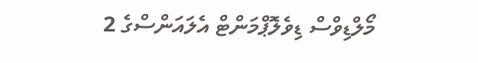މޯލްޑިވްސް ޑިވެލޮޕްމަންޓް އެލައަންސްގެ 2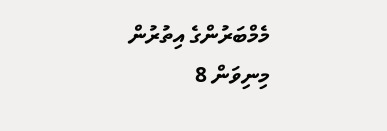މެމްބަރުންގެ އިތުރުން މިނިވަން 8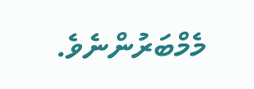މެމްބަރުންނެވެ.